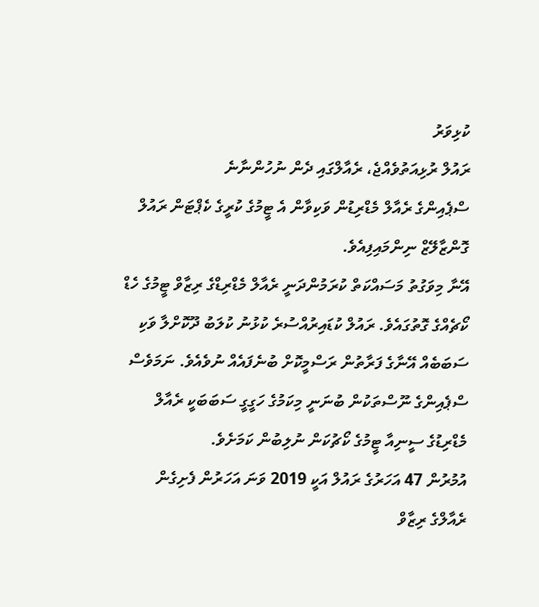ކުޅިވަރު
ރައުލް ރުޅިއަތުވެއްޖެ، ރެއާލްގައި ދެން ނުހުންނާނެ
ސްޕެއިންގެ ރެއާލް މެޑްރިޑުން ވަކިވާން އެ ޓީމުގެ ކުރީގެ ކެޕްޓަން ރައުލް ގޮންޒާލޭޒް ނިންމައިފިއެވެ.
އޭނާ މިވަގުތު މަސައްކަތް ކުރަމުންދަނީ ރެއާލް މެޑްރިޑްގެ ރިޒާވް ޓީމުގެ ހެޑް ކޯޗެއްގެ ގޮތުގައެވެ. ރައުލް ކުޑައިރުއްސުރެ ކުޅުނު ކުލަބު ދޫކޮށްލާ ވަކި ސަބަބެއް އޭނާގެ ފަރާތުން ރަސްމީކޮށް ބުނެފައެއް ނުވެއެވެ. ނަމަވެސް ސްޕެއިންގެ ނޫސްތަކުން ބުނަނީ މިކަމުގެ ހަގީގީ ސަބަބަކީ ރެއާލް މެޑްރިޑުގެ ސީނިއާ ޓީމުގެ ކޯޗުކަން ނުލިބުން ކަމަށެވެ.
އުމުރުން 47 އަހަރުގެ ރައުލް އަކީ 2019 ވަނަ އަހަރުން ފެށިގެން ރެއާލްގެ ރިޒާވް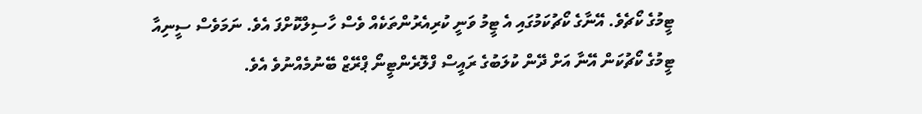ޓީމުގެ ކޯޗެވެ. އޭނާގެ ކޯޗުކަމުގައި އެ ޓީމު ވަނީ ކުރިއެރުންތަކެއް ވެސް ހާސިލްކޮށްފަ އެވެ. ނަމަވެސް ސީނިއާ ޓީމުގެ ކޯޗުކަން އޭނާ އަށް ދޭން ކުލަބުގެ ރައީސް ފްލޮރެންޓީނޯ ޕްރޭޒް ބޭނުމެއްނުވެ އެވެ.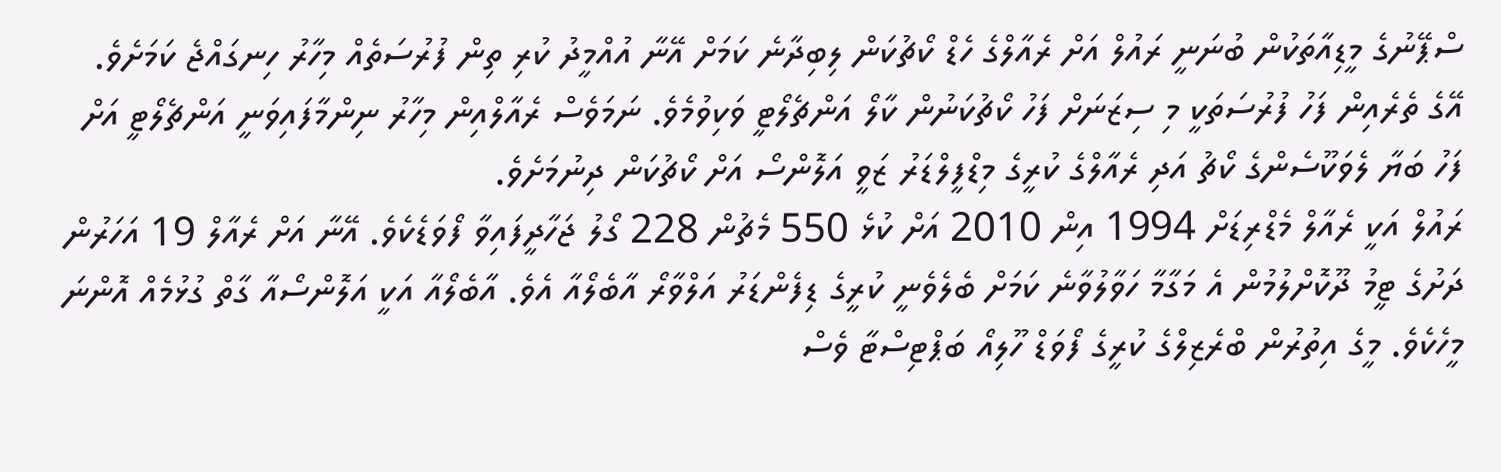ސްޕޭނުގެ މީޑިއާތަކުން ބުނަނީ ރައުލް އަށް ރެއާލްގެ ހެޑް ކޯޗުކަން ލިބިދާނެ ކަމަށް އޭނާ އުއްމީދު ކުރި ތިން ފުރުސަތެއް މިހާރު ހިނގައްޖެ ކަމަށެވެ. އޭގެ ތެރެއިން ފަހު ފުރުސަތަކީ މި ސިޒަނަށް ފަހު ކޯޗުކަނުން ކާލޯ އަންޗެލޯޓީ ވަކިވުމެވެ. ނަމަވެސް ރެއާލްއިން މިހާރު ނިންމާފައިވަނީ އަންޗެލޯޓީ އަށް ފަހު ބަޔާ ލެވަކޫސެންގެ ކޯޗު އަދި ރެއާލްގެ ކުރީގެ މިޑްފީލްޑަރު ޒަވީ އަލޮންސޯ އަށް ކޯޗުކަން ދިނުމަށެވެ.
ރައުލް އަކީ ރެއާލް މެޑްރިޑަށް 1994 އިން 2010 އަށް ކުޅެ 550 މެޗުން 228 ގޯލު ޖަހާދީފައިވާ ފޯވަޑެކެވެ. އޭނާ އަށް ރެއާލް 19 އަހަރުން ދަށުގެ ޓީމު ދޫކޮށްލުމުން އެ މަގާމާ ހަވާލުވާނެ ކަމަށް ބެލެވެނީ ކުރީގެ ޑިފެންޑަރު އަލްވާރޯ އާބެލޯއާ އެވެ. އާބެލޯއާ އަކީ އަލޮންސޯއާ ގާތް ގުޅުމެއް އޮންނަ މީހެކެވެ. މީގެ އިތުރުން ބްރެޒިލްގެ ކުރީގެ ފޯވަޑް ހޫލިއޯ ބަޕްޓިސްޓާ ވެސް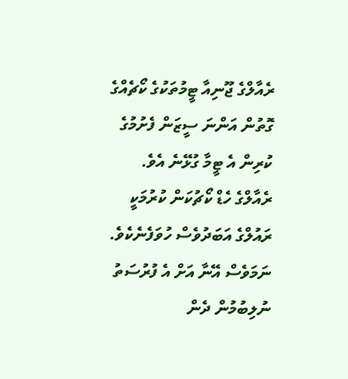ރެއާލްގެ ޖޫނިއާ ޓީމުތަކުގެ ކޯޗެއްގެ ގޮތުން އަންނަ ސީޒަން ފެށުމުގެ ކުރިން އެ ޓީމާ ގުޅޭނެ އެވެ.
ރެއާލްގެ ހެޑް ކޯޗުކަން ކުރުމަކީ ރައުލްގެ އަބަދުވެސް ހުވަފެނެކެވެ. ނަމަވެސް އޭނާ އަށް އެ ފުރުސަތު ނުލިބުމުން ދެން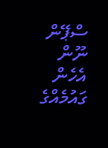ސްޕޭން ނޫން އެހެން ގައުމެއްގެ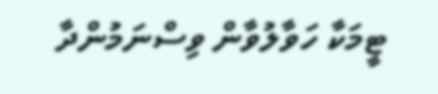ޓީމަކާ ހަވާލުވާން ވިސްނަމުންދާ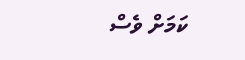ކަމަށް ވެސް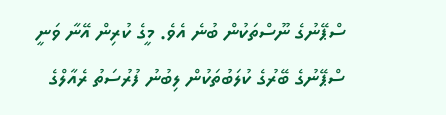ސްޕޭނުގެ ނޫސްތަކުން ބުނެ އެވެ. މީގެ ކުރިން އޭނާ ވަނީ ސްޕޭނުގެ ބޭރުގެ ކުލަބުތަކުން ލިބުނު ފުރުސަތު ރެއާލްގެ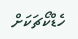ހެޑްކޯޗަކަށް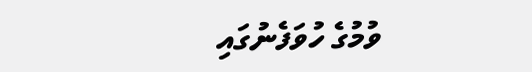ވުމުގެ ހުވަފެނުގައި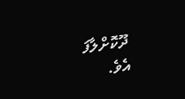ދޫކޮށްލާފަ އެވެ.